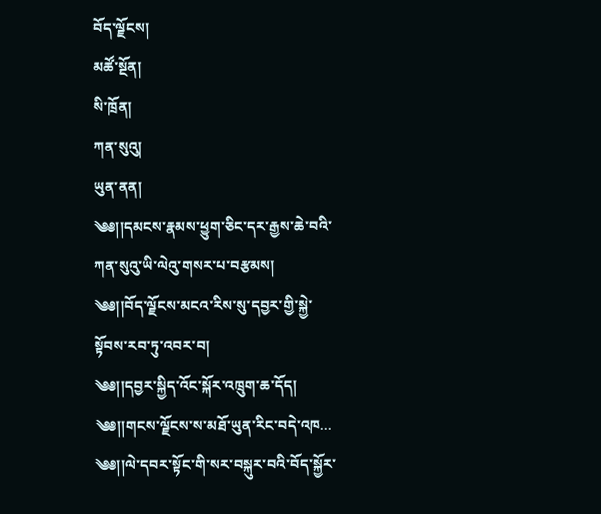བོད་ལྗོངས།
མཚོ་སྔོན།
སི་ཁྲོན།
ཀན་སུའུ།
ཡུན་ནན།
༄༅།།དམངས་རྣམས་ཕྱུག་ཅིང་དར་རྒྱས་ཆེ་བའི་ཀན་སུའུ་ཡི་ལེའུ་གསར་པ་བརྩམས།
༄༅།།བོད་ལྗོངས་མངའ་རིས་སུ་དབྱར་གྱི་སྐྱེ་སྟོབས་རབ་ཏུ་འབར་བ།
༄༅།།དབྱར་སྐྱིད་འོང་སྐོར་འཁྲུག་ཆ་དོད།
༄༅།།གངས་ལྗོངས་ས་མཐོ་ཡུན་རིང་བདེ་འཁ…
༄༅།།ལེ་དབར་སྟོང་གི་སར་བསྐུར་བའི་བོད་སྐྱོར་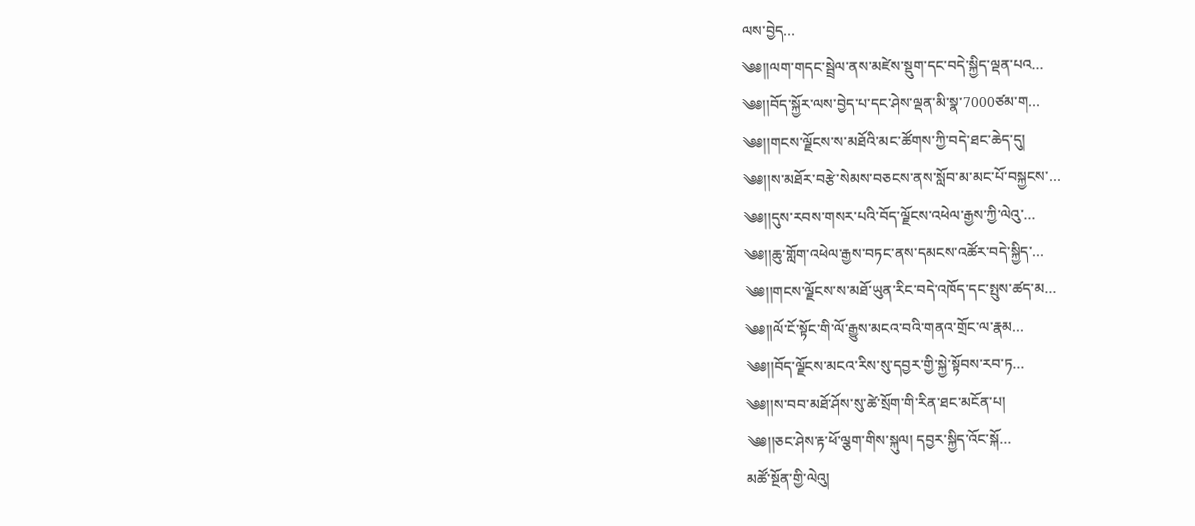ལས་བྱེད…
༄༅།།ལག་གདང་སྦྲེལ་ནས་མཛེས་སྡུག་དང་བདེ་སྐྱིད་ལྡན་པའ…
༄༅།།བོད་སྐྱོར་ལས་བྱེད་པ་དང་ཤེས་ལྡན་མི་སྣ་7000ཙམ་ག…
༄༅།།གངས་ལྗོངས་ས་མཐོའི་མང་ཚོགས་ཀྱི་བདེ་ཐང་ཆེད་དུ།
༄༅།།ས་མཐོར་བརྩེ་སེམས་བཅངས་ནས་སློབ་མ་མང་པོ་བསྐྱངས་…
༄༅།།དུས་རབས་གསར་པའི་བོད་ལྗོངས་འཕེལ་རྒྱས་ཀྱི་ལེའུ་…
༄༅།།ཆུ་གློག་འཕེལ་རྒྱས་བཏང་ནས་དམངས་འཚོར་བདེ་སྐྱིད་…
༄༅།།གངས་ལྗོངས་ས་མཐོ་ཡུན་རིང་བདེ་འཁོད་དང་སྤུས་ཚད་མ…
༄༅།།ལོ་ངོ་སྟོང་གི་ལོ་རྒྱུས་མངའ་བའི་གནའ་གྲོང་ལ་རྣམ…
༄༅།།བོད་ལྗོངས་མངའ་རིས་སུ་དབྱར་གྱི་སྐྱེ་སྟོབས་རབ་ཏ…
༄༅།།ས་བབ་མཐོ་ཤོས་སུ་ཚེ་སྲོག་གི་རིན་ཐང་མངོན་པ།
༄༅།།ཅང་ཤེས་རྟ་ཕོ་ལྕག་གིས་སྐུལ། དབྱར་སྐྱིད་འོང་སྐོ…
མཚོ་སྔོན་གྱི་ལེའུ།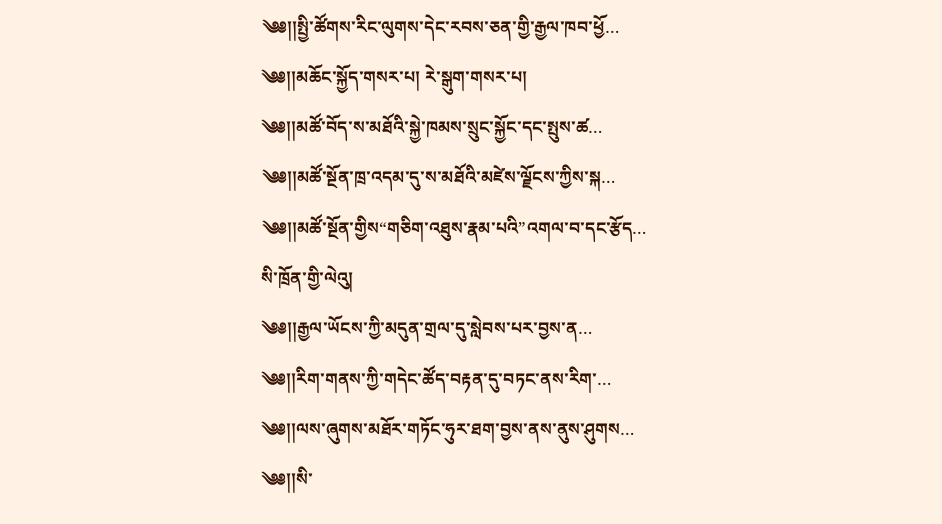༄༅།།སྤྱི་ཚོགས་རིང་ལུགས་དེང་རབས་ཅན་གྱི་རྒྱལ་ཁབ་ཕྱོ…
༄༅།།མཆོང་སྐྱོད་གསར་པ། རེ་སྒུག་གསར་པ།
༄༅།།མཚོ་བོད་ས་མཐོའི་སྐྱེ་ཁམས་སྲུང་སྐྱོང་དང་སྤུས་ཚ…
༄༅།།མཚོ་སྔོན་ཁྲ་འདམ་དུ་ས་མཐོའི་མཛེས་ལྗོངས་ཀྱིས་སྐ…
༄༅།།མཚོ་སྔོན་གྱིས“གཅིག་འཐུས་རྣམ་པའི”འགལ་བ་དང་རྩོད…
སི་ཁྲོན་གྱི་ལེའུ།
༄༅།།རྒྱལ་ཡོངས་ཀྱི་མདུན་གྲལ་དུ་སླེབས་པར་བྱས་ན…
༄༅།།རིག་གནས་ཀྱི་གདེང་ཚོད་བརྟན་དུ་བཏང་ནས་རིག་…
༄༅།།ལས་ཞུགས་མཐོར་གཏོང་ཧུར་ཐག་བྱས་ནས་ནུས་ཤུགས…
༄༅།།སི་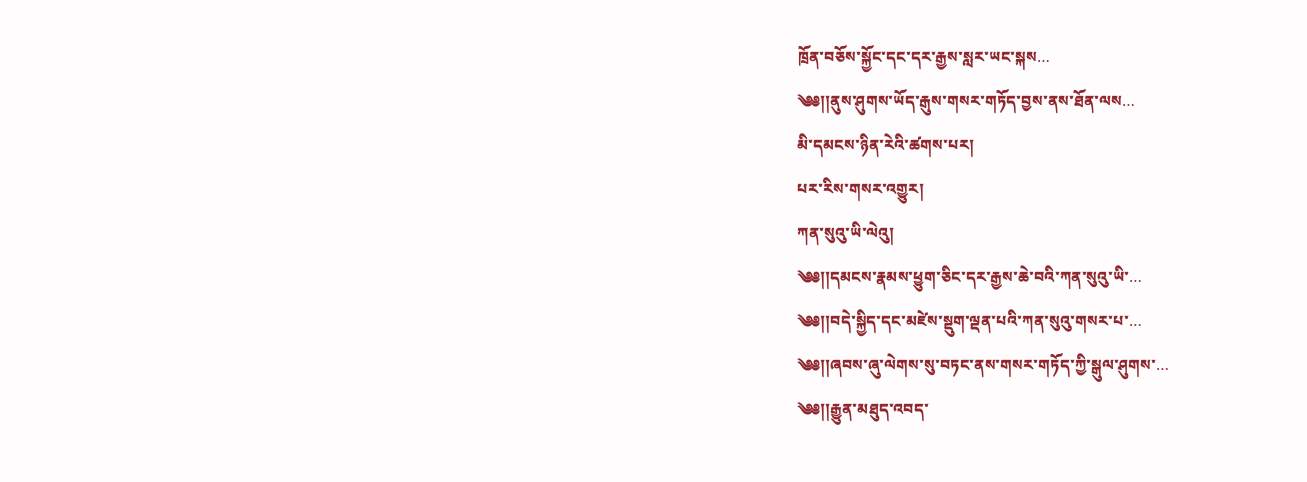ཁྲོན་བཅོས་སྐྱོང་དང་དར་རྒྱས་སླར་ཡང་སྐས…
༄༅།།ནུས་ཤུགས་ཡོད་རྒུས་གསར་གཏོད་བྱས་ནས་ཐོན་ལས…
མི་དམངས་ཉིན་རེའི་ཚགས་པར།
པར་རིས་གསར་འགྱུར།
ཀན་སུའུ་ཡི་ལེའུ།
༄༅།།དམངས་རྣམས་ཕྱུག་ཅིང་དར་རྒྱས་ཆེ་བའི་ཀན་སུའུ་ཡི་…
༄༅།།བདེ་སྐྱིད་དང་མཛེས་སྡུག་ལྡན་པའི་ཀན་སུའུ་གསར་པ་…
༄༅།།ཞབས་ཞུ་ལེགས་སུ་བཏང་ནས་གསར་གཏོད་ཀྱི་སྒུལ་ཤུགས་…
༄༅།།རྒྱུན་མཐུད་འབད་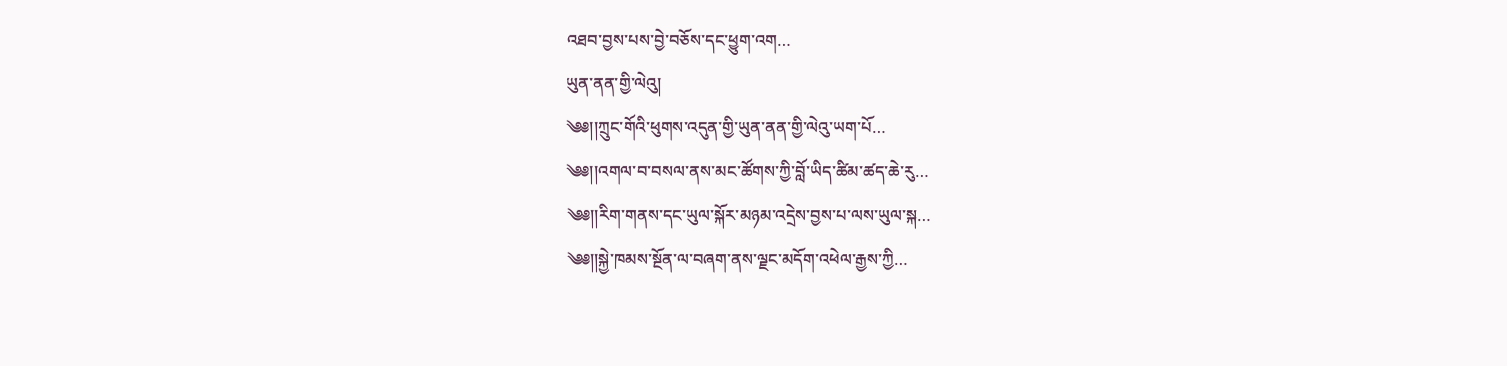འཐབ་བྱས་པས་བྱེ་བཅོས་དང་ཕྱུག་འག…
ཡུན་ནན་གྱི་ལེའུ།
༄༅།།ཀྲུང་གོའི་ཕུགས་འདུན་གྱི་ཡུན་ནན་གྱི་ལེའུ་ཡག་པོ…
༄༅།།འགལ་བ་བསལ་ནས་མང་ཚོགས་ཀྱི་བློ་ཡིད་ཚིམ་ཚད་ཆེ་རུ…
༄༅།།རིག་གནས་དང་ཡུལ་སྐོར་མཉམ་འདྲེས་བྱས་པ་ལས་ཡུལ་སྐ…
༄༅།།སྐྱེ་ཁམས་སྔོན་ལ་བཞག་ནས་ལྗང་མདོག་འཕེལ་རྒྱས་ཀྱི…